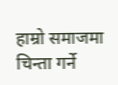हाम्रो समाजमा चिन्ता गर्ने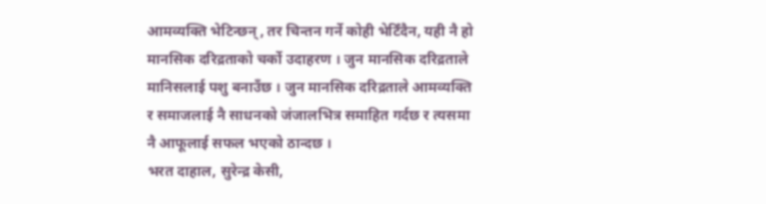आमव्यक्ति भेटिन्छन्, तर चिन्तन गर्ने कोही भेटिँदैन, यही नै हो मानसिक दरिद्रताको चर्को उदाहरण । जुन मानसिक दरिद्रताले मानिसलाई पशु बनाउँछ । जुन मानसिक दरिद्रताले आमव्यक्ति र समाजलाई नै साधनको जंजालभित्र समाहित गर्दछ र त्यसमा नै आफूलाई सफल भएको ठान्दछ ।
भरत दाहाल, सुरेन्द्र केसी,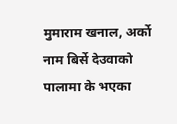मुमाराम खनाल, अर्को नाम बिर्से देउवाको पालामा के भएका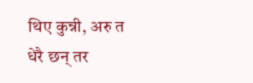थिए कुन्नी, अरु त धेरै छन् तर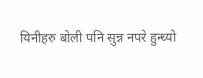यिनीहरु बोली पनि सुन्न नपरे हुन्थ्यो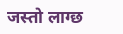जस्तो लाग्छ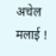अचेल मलाई !